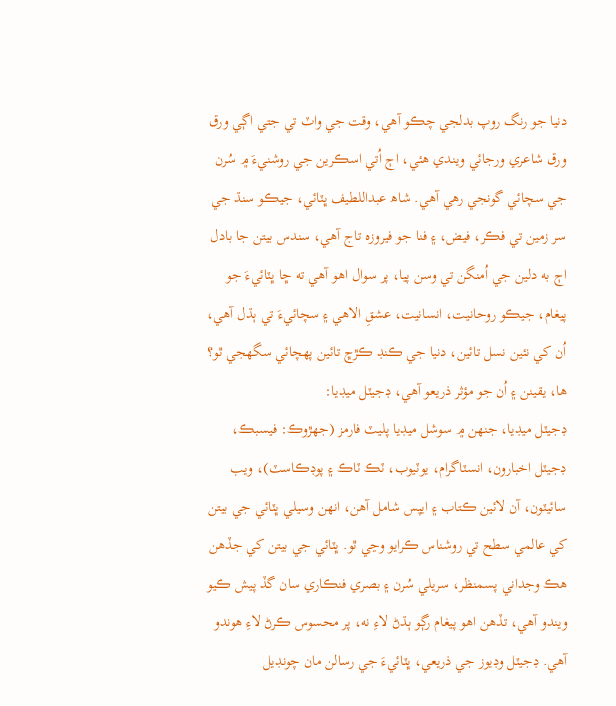دنيا جو رنگ روپ بدلجي چڪو آهي، وقت جي واٽ تي جتي اڳي ورق ورق شاعري ورجائي ويندي هئي، اڄ اُتي اسڪرين جي روشنيءَ ۾ سُرن جي سچائي گونجي رهي آهي. شاھ عبداللطيف ڀٽائي، جيڪو سنڌ جي سر زمين تي فڪر، فيض، ۽ فنا جو فيروزه تاج آهي، سندس بيتن جا بادل اڄ به دلين جي اُمنگن تي وسن پيا، پر سوال اهو آهي ته ڇا ڀٽائيءَ جو پيغام، جيڪو روحانيت، انسانيت، عشقِ الاهي ۽ سچائيءَ تي ٻڌل آهي، اُن کي نئين نسل تائين، دنيا جي ڪنڊ ڪڙڇ تائين پهچائي سگهجي ٿو؟
ها، يقينن ۽ اُن جو مؤثر ذريعو آهي، ڊجيٽل ميڊيا:
ڊجيٽل ميڊيا، جنهن ۾ سوشل ميڊيا پليٽ فارمز (جهڙوڪ: فيسبڪ، ڊجيٽل اخبارون، انسٽاگرام، يوٽيوب، ٽڪ ٽاڪ ۽ پوڊڪاسٽ)، ويب سائيٽون، آن لائين ڪتاب ۽ ايپس شامل آهن، انهن وسيلي ڀٽائي جي بيتن کي عالمي سطح تي روشناس ڪرايو وڃي ٿو. ڀٽائي جي بيتن کي جڏهن هڪ وجداني پسمنظر، سريلي سُرن ۽ بصري فنڪاري سان گڏ پيش ڪيو ويندو آهي، تڏهن اهو پيغام رڳو ٻڌڻ لاءِ نه، پر محسوس ڪرڻ لاءِ هوندو آهي. ڊجيٽل وڊيوز جي ذريعي، ڀٽائيءَ جي رسالن مان چونڊيل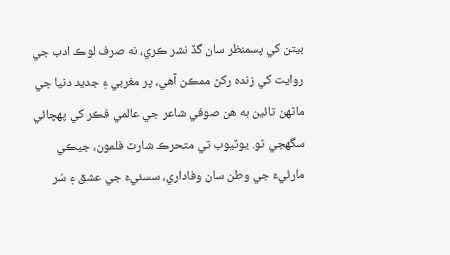بيتن کي پسمنظر سان گڏ نشر ڪري، نه صرف لوڪ ادب جي روايت کي زنده رکڻ ممڪن آهي، پر مغربي ۽ جديد دنيا جي ماڻهن تائين به هن صوفي شاعر جي عالمي فڪر کي پهچائي سگهجي ٿو. يوٽيوب تي متحرڪ شارٽ فلمون، جيڪي مارئيءَ جي وطن سان وفاداري، سسئيءَ جي عشق ۽ سُر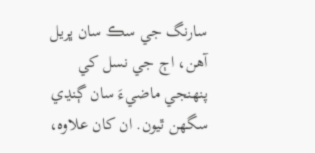سارنگ جي سڪ سان ڀريل آهن، اڄ جي نسل کي پنهنجي ماضيءَ سان ڳنڍي سگهن ٿيون. ان کان علاوه،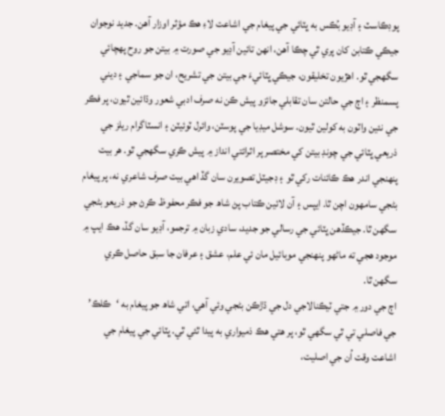پوڊڪاسٽ ۽ آڊيو بُڪس به ڀٽائي جي پيغام جي اشاعت لاءِ هڪ مؤثر اوزار آهن. جديد نوجوان جيڪي ڪتابن کان پري ٿي چڪا آهن، انهن تائين آڊيو جي صورت ۾ بيتن جو روح پهچائي سگهجي ٿو. اهڙيون تخليقون، جيڪي ڀٽائيءَ جي بيتن جي تشريح، ان جو سماجي ۽ ديني پسمنظر ۽ اڄ جي حالتن سان تقابلي جائزو پيش ڪن نه صرف ادبي شعور وڌائين ٿيون، پر فڪر جي نئين واٽون به کولين ٿيون. سوشل ميڊيا جي پوسٽن، وائرل ٽوئيٽن ۽ انسٽاگرام ريلز جي ذريعي ڀٽائي جي چونڊ بيتن کي مختصر پر اثرائتي انداز ۾ پيش ڪري سگهجي ٿو. هر بيت پنهنجي اندر هڪ ڪائنات رکي ٿو ۽ ڊجيٽل تصويرن سان گڏ اهي بيت صرف شاعري نه، پر پيغام بڻجي سامهون اچن ٿا. ايپس ۽ آن لائين ڪتاب پڻ شاھ جو فڪر محفوظ ڪرڻ جو ذريعو بڻجي سگهن ٿا. جيڪڏهن ڀٽائي جي رسالي جو جديد، سادي زبان ۾ ترجمو، آڊيو سان گڏ، هڪ ايپ ۾ موجود هجي ته ماڻهو پنهنجي موبائيل مان ئي علم، عشق ۽ عرفان جا سبق حاصل ڪري سگهن ٿا.
اڄ جي دور ۾ جتي ٽيڪنالاجي دل جي ڌڙڪن بڻجي وئي آهي، اتي شاھ جو پيغام به ‘ڪلڪ’ جي فاصلي تي ٿي سگهي ٿو، پر هتي هڪ ذميواري به پيدا ٿئي ٿي. ڀٽائي جي پيغام جي اشاعت وقت اُن جي اصليت،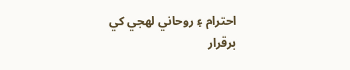احترام ۽ روحاني لهجي کي برقرار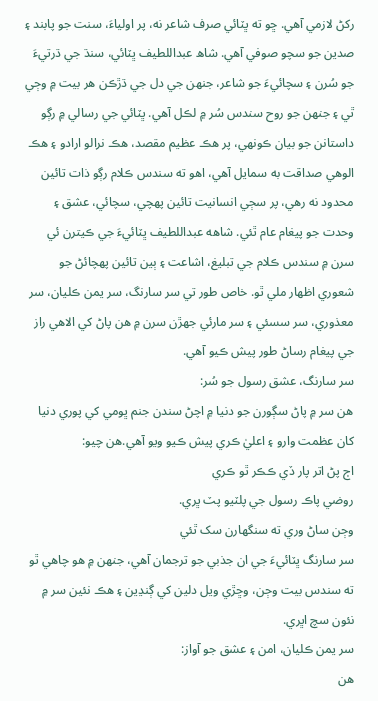رکڻ لازمي آهي. ڇو ته ڀٽائي صرف شاعر نه، پر اولياءَ، سنت جو پابند ۽ صدين جو سچو صوفي آهي. شاھ عبداللطيف ڀٽائي، سنڌ جي ڌرتيءَ جو سُرن ۽ سچائيءَ جو شاعر، جنهن جي دل جي ڌڙڪن هر بيت ۾ وڄي ٿي ۽ جنهن جو روح سندس سُر ۾ لڪل آهي. ڀٽائي جي رسالي ۾ رڳو داستانن جو بيان ڪونهي، پر هڪ عظيم مقصد، هڪ نرالو ارادو ۽ هڪ الوهي صداقت به سمايل آهي، اهو ته سندس ڪلام رڳو ذات تائين محدود نه رهي، پر سڄي انسانيت تائين پهچي، سچائي، عشق ۽ وحدت جو پيغام عام ٿئي. شاهه عبداللطيف ڀٽائيءَ جي ڪيترن ئي سرن ۾ سندس ڪلام جي تبليغ، اشاعت ۽ ٻين تائين پهچائڻ جو شعوري اظهار ملي ٿو. خاص طور تي سر سارنگ، سر يمن ڪليان، سر معذوري، سر سسئي ۽ سر مارئي جهڙن سرن ۾ هن پاڻ کي الاهي راز جي پيغام رساڻ طور پيش ڪيو آهي.
سر سارنگ، عشق رسول جو سُر:
ھن سر ۾ پاڻ سڳورن جو دنيا ۾ اچڻ سندن جنم ڀومي کي پوري دنيا کان عظمت وارو ۽ اعليٰ ڪري پيش ڪيو ويو آھي.هن چيو:
اڄ پڻ اتر پار ڏي ڪڪر ٿو ڪري
روضي پاڪ رسول جي پلٽيو پٽ ڀري.
وڄن ساڻ وري ته سنگھارن سک ٿئي
سر سارنگ ڀٽائيءَ جي ان جذبي جو ترجمان آهي، جنهن ۾ هو چاهي ٿو ته سندس بيت وڄن، وڇڙي ويل دلين کي ڳنڍين ۽ هڪ نئين سر ۾ نئون سچ اڀري.
سر يمن ڪليان، امن ۽ عشق جو آواز:
هن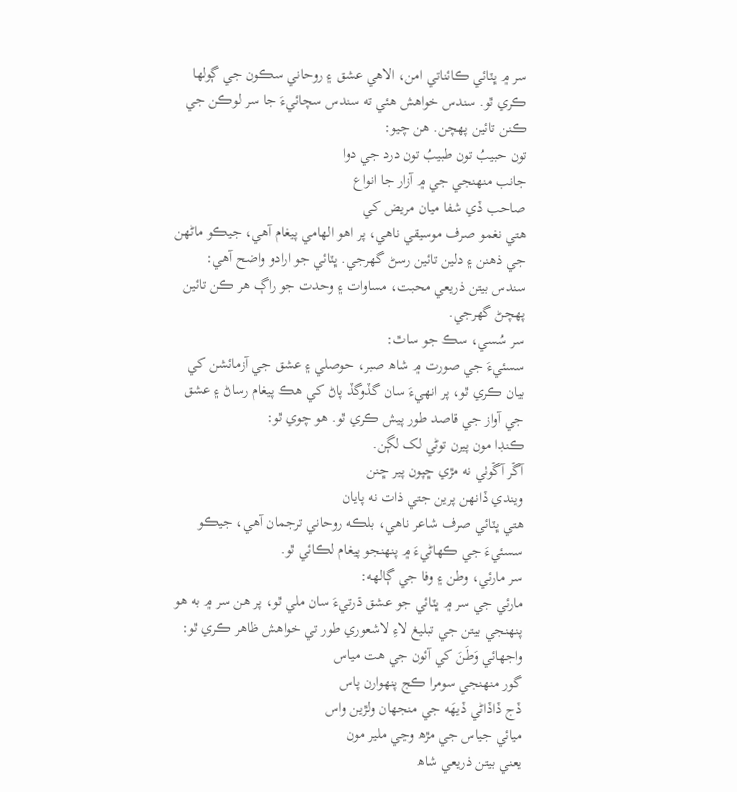سر ۾ ڀٽائي ڪائناتي امن، الاهي عشق ۽ روحاني سڪون جي ڳولها ڪري ٿو. سندس خواهش هئي ته سندس سچائيءَ جا سر لوڪن جي ڪنن تائين پهچن. هن چيو:
تون حبيبُ تون طبيبُ تون درد جي دوا
جانب منھنجي جي ۾ آزار جا انواع
صاحب ڏي شفا ميان مريض کي
هتي نغمو صرف موسيقي ناهي، پر اهو الهامي پيغام آهي، جيڪو ماڻهن جي ذهنن ۽ دلين تائين رسڻ گهرجي. ڀٽائي جو ارادو واضح آهي: سندس بيتن ذريعي محبت، مساوات ۽ وحدت جو راڳ هر ڪن تائين پهچڻ گهرجي.
سر سُسي، سڪ جو ساٿ:
سسئيءَ جي صورت ۾ شاھ صبر، حوصلي ۽ عشق جي آزمائشن کي بيان ڪري ٿو، پر انهيءَ سان گڏوگڏ پاڻ کي هڪ پيغام رساڻ ۽ عشق جي آواز جي قاصد طور پيش ڪري ٿو. هو چوي ٿو:
ڪنڊا مون پيرن توڻي لک لڳن.
آڱر آڱوٺي نه مڙي ڇپون پير ڇنن
ويندي ڏانھن پرين جتي ذات نه پايان
هتي ڀٽائي صرف شاعر ناهي، بلڪه روحاني ترجمان آهي، جيڪو سسئيءَ جي ڪهاڻيءَ ۾ پنهنجو پيغام لڪائي ٿو.
سر مارئي، وطن ۽ وفا جي ڳالھه:
مارئي جي سر ۾ ڀٽائي جو عشق ڌرتيءَ سان ملي ٿو، پر هن سر ۾ به هو پنهنجي بيتن جي تبليغ لاءِ لاشعوري طور تي خواهش ظاهر ڪري ٿو:
واجھائي وَطَنَ کي آئون جي ھت مياس
گور منهنجي سومرا ڪج پنهوارن پاس
ڏج ڏاڏاڻي ڏيھَه جي منجھان ولڙين واس
ميائي جياس جي مڙھ وڃي ملير مون
يعني بيتن ذريعي شاھ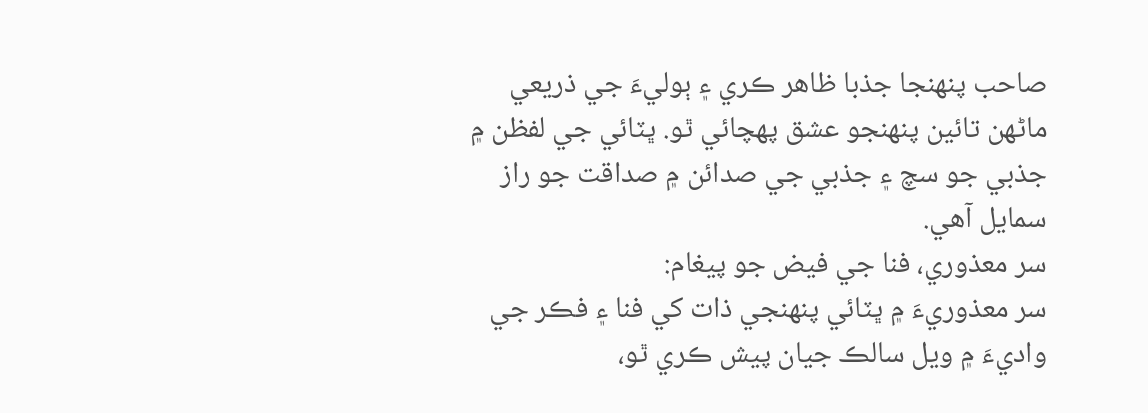صاحب پنهنجا جذبا ظاهر ڪري ۽ ٻوليءَ جي ذريعي ماڻهن تائين پنهنجو عشق پهچائي ٿو. ڀٽائي جي لفظن ۾ جذبي جو سچ ۽ جذبي جي صدائن ۾ صداقت جو راز سمايل آهي.
سر معذوري، فنا جي فيض جو پيغام:
سر معذوريءَ ۾ ڀٽائي پنهنجي ذات کي فنا ۽ فڪر جي واديءَ ۾ ويل سالڪ جيان پيش ڪري ٿو،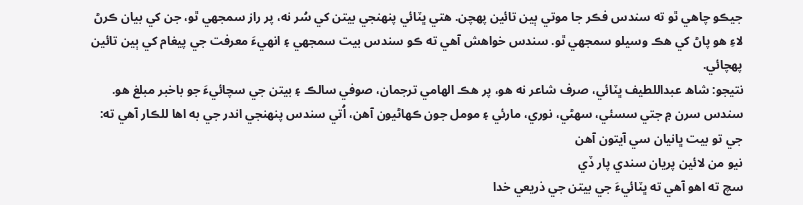جيڪو چاهي ٿو ته سندس فڪر جا موتي ٻين تائين پهچن. هتي ڀٽائي پنهنجي بيتن کي سُر نه، پر راز سمجهي ٿو، جن کي بيان ڪرڻ لاءِ هو پاڻ کي هڪ وسيلو سمجهي ٿو. سندس خواهش آهي ته ڪو سندس بيت سمجهي ۽ انهيءَ معرفت جي پيغام کي ٻين تائين پهچائي.
نتيجو: شاھ عبداللطيف ڀٽائي، صرف شاعر نه هو، پر هڪ الهامي ترجمان، صوفي سالڪ ۽ بيتن جي سچائيءَ جو باخبر مبلغ هو. سندس سرن ۾ جتي سسئي، سهڻي، نوري، مارئي ۽ مومل جون ڪهاڻيون آهن، اُتي سندس پنهنجي اندر جي به اها للڪار آهي ته:
جي تو بيت ڀانيان سي آيتون آھن
نيو من لائين پريان سندي پار ڏي
سچ ته اهو آهي ته ڀٽائيءَ جي بيتن جي ذريعي خدا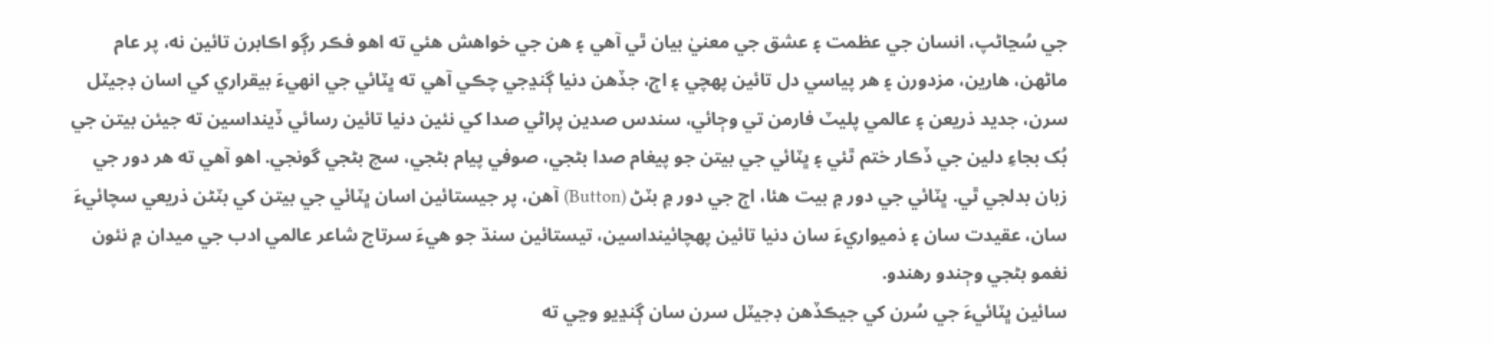جي سُڃاڻپ، انسان جي عظمت ۽ عشق جي معنيٰ بيان ٿي آهي ۽ هن جي خواهش هئي ته اهو فڪر رڳو اڪابرن تائين نه، پر عام ماڻهن، هارين، مزدورن ۽ هر پياسي دل تائين پهچي ۽ اڄ، جڏهن دنيا ڳنڍجي چڪي آهي ته ڀٽائي جي انهيءَ بيقراري کي اسان ڊجيٽل سرن، جديد ذريعن ۽ عالمي پليٽ فارمن تي وڄائي، سندس صدين پراڻي صدا کي نئين دنيا تائين رسائي ڏينداسين ته جيئن بيتن جي بُک بجاءِ دلين جي ڏڪار ختم ٿئي ۽ ڀٽائي جي بيتن جو پيغام صدا بڻجي، صوفي پيام بڻجي، سچ بڻجي گونجي. اهو آهي ته هر دور جي زبان بدلجي ٿي. ڀٽائي جي دور ۾ بيت هئا، اڄ جي دور ۾ بٽڻ (Button) آهن، پر جيستائين اسان ڀٽائي جي بيتن کي بٽڻن ذريعي سچائيءَ سان، عقيدت سان ۽ ذميواريءَ سان دنيا تائين پهچائينداسين، تيستائين سنڌ جو هيءَ سرتاج شاعر عالمي ادب جي ميدان ۾ نئون نغمو بڻجي وڄندو رهندو.
سائين ڀٽائيءَ جي سُرن کي جيڪڏهن ڊجيٽل سرن سان ڳنڍيو وڃي ته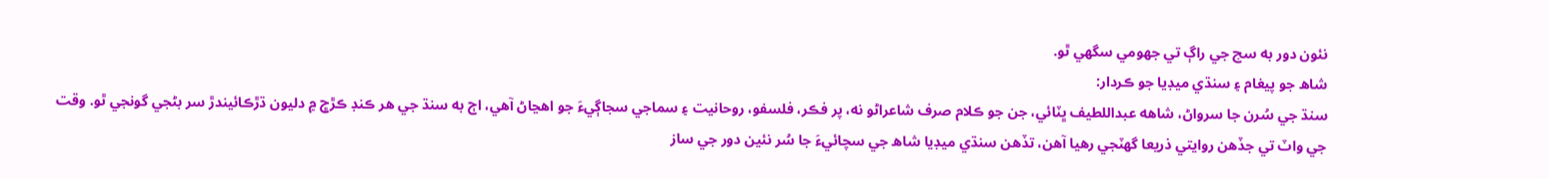نئون دور به سچ جي راڳ تي جھومي سگهي ٿو.
شاھ جو پيغام ۽ سنڌي ميڊيا جو ڪردار:
سنڌ جي سُرن جا سرواڻ، شاهه عبداللطيف ڀٽائي، جن جو ڪلام صرف شاعراڻو نه، پر فڪر، فلسفو، روحانيت ۽ سماجي سجاڳيءَ جو اهڃاڻ آهي، اڄ به سنڌ جي هر ڪنڊ ڪڙڇ ۾ دليون ڌڙڪائيندڙ سر بڻجي گونجي ٿو. وقت جي واٽ تي جڏهن روايتي ذريعا گهٽجي رهيا آهن، تڏهن سنڌي ميڊيا شاھ جي سچائيءَ جا سُر نئين دور جي ساز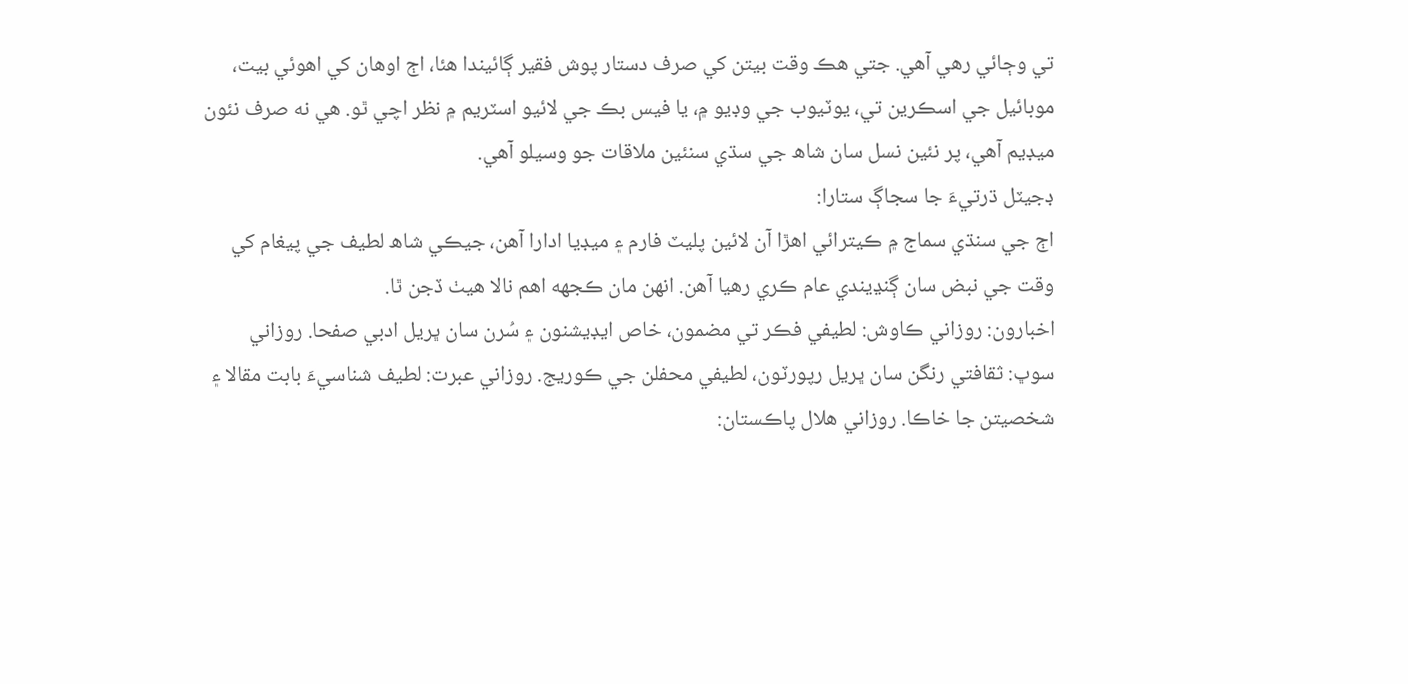تي وڄائي رهي آهي. جتي هڪ وقت بيتن کي صرف دستار پوش فقير ڳائيندا هئا، اڄ اوهان کي اهوئي بيت، موبائيل جي اسڪرين تي، يوٽيوب جي وڊيو ۾، يا فيس بڪ جي لائيو اسٽريم ۾ نظر اچي ٿو. هي نه صرف نئون ميڊيم آهي، پر نئين نسل سان شاھ جي سڌي سنئين ملاقات جو وسيلو آهي.
ڊجيٽل ڌرتيءَ جا سجاڳ ستارا:
اڄ جي سنڌي سماج ۾ ڪيترائي اهڙا آن لائين پليٽ فارم ۽ ميڊيا ادارا آهن، جيڪي شاھ لطيف جي پيغام کي وقت جي نبض سان ڳنڍيندي عام ڪري رهيا آهن. انهن مان ڪجھه اهم نالا هيٺ ڏجن ٿا.
اخبارون: روزاني ڪاوش: لطيفي فڪر تي مضمون، خاص ايڊيشنون ۽ سُرن سان ڀريل ادبي صفحا. روزاني سوڀ: ثقافتي رنگن سان ڀريل رپورٽون، لطيفي محفلن جي ڪوريج. روزاني عبرت: لطيف شناسيءَ بابت مقالا ۽ شخصيتن جا خاڪا. روزاني ھلال پاڪستان: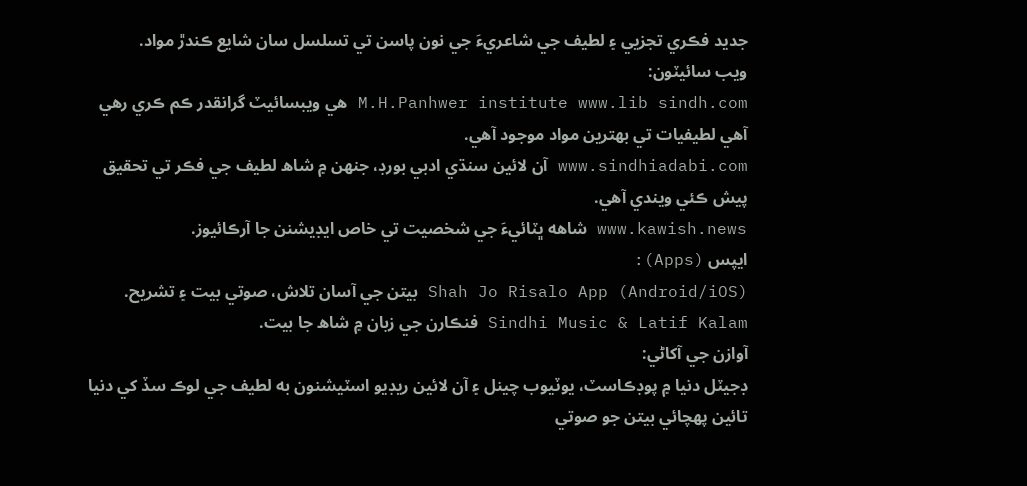جديد فڪري تجزيي ۽ لطيف جي شاعريءَ جي نون پاسن تي تسلسل سان شايع ڪندڙ مواد.
ويب سائيٽون:
M.H.Panhwer institute www.lib sindh.com هي ويبسائيٽ گرانقدر ڪم ڪري رھي آھي لطيفيات تي بھترين مواد موجود آھي.
www.sindhiadabi.com آن لائين سنڌي ادبي بورڊ، جنهن ۾ شاھ لطيف جي فڪر تي تحقيق پيش ڪئي ويندي آهي.
www.kawish.news شاهه ڀٽائيءَ جي شخصيت تي خاص ايڊيشنن جا آرڪائيوز.
ايپس (Apps):
Shah Jo Risalo App (Android/iOS) بيتن جي آسان تلاش، صوتي بيت ۽ تشريح.
Sindhi Music & Latif Kalam فنڪارن جي زبان ۾ شاھ جا بيت.
آوازن جي آکاڻي:
ڊجيٽل دنيا ۾ پوڊڪاسٽ، يوٽيوب چينل ۽ آن لائين ريڊيو اسٽيشنون به لطيف جي لوڪ سڏ کي دنيا تائين پهچائي بيتن جو صوتي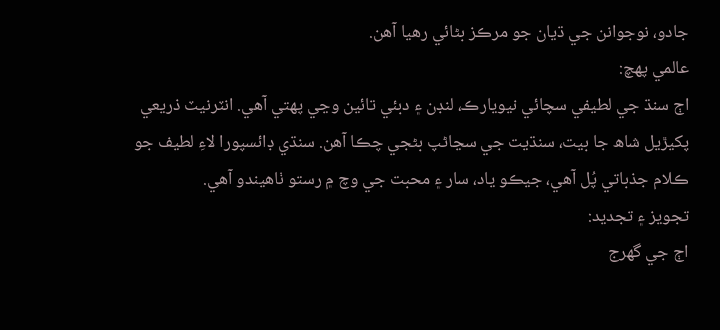جادو، نوجوانن جي ڌيان جو مرڪز بڻائي رھيا آهن.
عالمي پھچ:
اڄ سنڌ جي لطيفي سچائي نيويارڪ، لنڊن ۽ دبئي تائين وڃي پهتي آهي. انٽرنيٽ ذريعي پکيڙيل شاھ جا بيت، سنڌيت جي سڃاڻپ بڻجي چڪا آهن. سنڌي ڊائسپورا لاءِ لطيف جو ڪلام جذباتي پُل آهي، جيڪو ياد، سار ۽ محبت جي وچ ۾ رستو ٺاهيندو آهي.
تجويز ۽ تجديد:
اڄ جي گھرج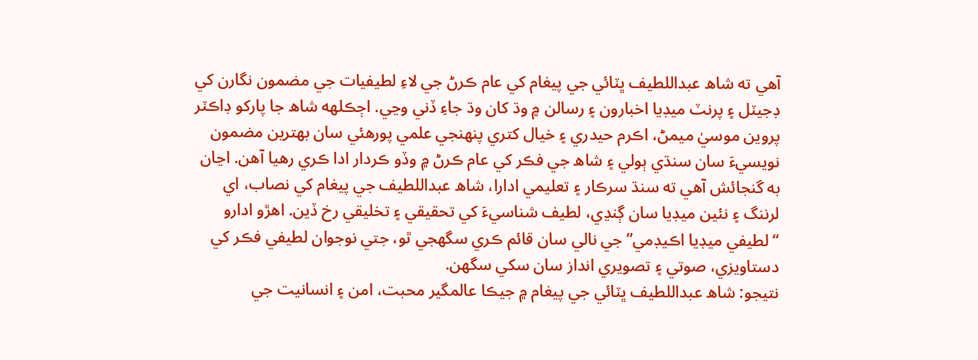آھي ته شاھ عبداللطيف ڀٽائي جي پيغام کي عام ڪرڻ جي لاءِ لطيفيات جي مضمون نگارن کي ڊجيٽل ۽ پرنٽ ميڊيا اخبارون ۽ رسالن ۾ وڌ کان وڌ جاءِ ڏني وڃي. اڄڪلھه شاھ جا پارکو ڊاڪٽر پروين موسيٰ ميمڻ، اڪرم حيدري ۽ خيال کتري پنھنجي علمي پورھئي سان بھترين مضمون نويسيءَ سان سنڌي ٻولي ۽ شاھ جي فڪر کي عام ڪرڻ ۾ وڏو ڪردار ادا ڪري رھيا آھن. اڃان به گنجائش آهي ته سنڌ سرڪار ۽ تعليمي ادارا، شاھ عبداللطيف جي پيغام کي نصاب، اي لرننگ ۽ نئين ميڊيا سان ڳنڍي، لطيف شناسيءَ کي تحقيقي ۽ تخليقي رخ ڏين. اهڙو ادارو “لطيفي ميڊيا اڪيڊمي” جي نالي سان قائم ڪري سگهجي ٿو، جتي نوجوان لطيفي فڪر کي دستاويزي، صوتي ۽ تصويري انداز سان سکي سگهن.
نتيجو: شاھ عبداللطيف ڀٽائي جي پيغام ۾ جيڪا عالمگير محبت، امن ۽ انسانيت جي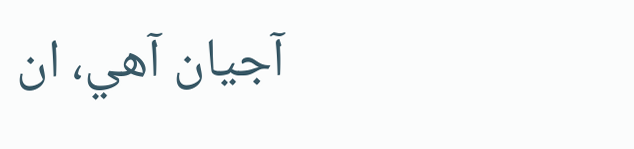آجيان آهي، ان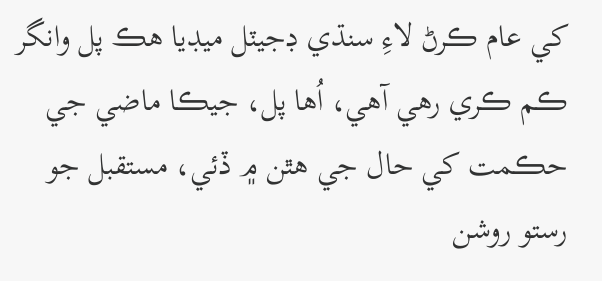کي عام ڪرڻ لاءِ سنڌي ڊجيٽل ميڊيا هڪ پل وانگر ڪم ڪري رهي آهي، اُها پل، جيڪا ماضي جي حڪمت کي حال جي هٿن ۾ ڏئي، مستقبل جو رستو روشن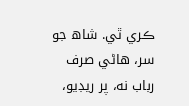ڪري ٿي. شاھ جو سر، هاڻي صرف رباب نه، پر ريڊيو،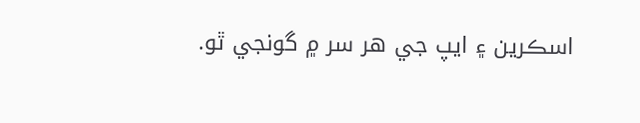اسڪرين ۽ ايپ جي هر سر ۾ گونجي ٿو.